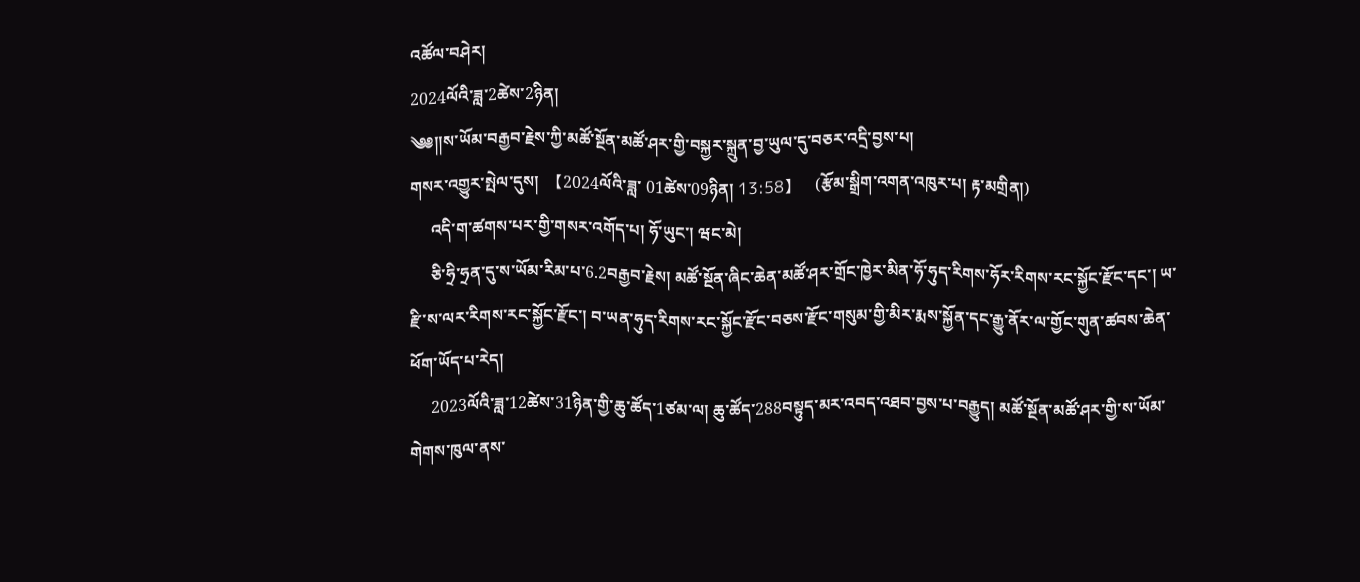འཚོལ་བཤེར།
2024ལོའི་ཟླ་2ཚེས་2ཉིན།
༄༅།།ས་ཡོམ་བརྒྱབ་རྗེས་ཀྱི་མཚོ་སྔོན་མཚོ་ཤར་གྱི་བསྐྱར་སྐྲུན་བྱ་ཡུལ་དུ་བཅར་འདྲི་བྱས་པ།
གསར་འགྱུར་སྤེལ་དུས།  【2024ལོའི་ཟླ་ 01ཚེས་09ཉིན། 13:58】   (རྩོམ་སྒྲིག་འགན་འཁུར་པ། རྟ་མགྲིན།)
     འདི་ག་ཚགས་པར་གྱི་གསར་འགོད་པ། ཧོ་ཡུང་། ཝང་མེ།
     ཅི་ཧྲི་ཧྲན་དུ་ས་ཡོམ་རིམ་པ་6.2བརྒྱབ་རྗེས། མཚོ་སྔོན་ཞིང་ཆེན་མཚོ་ཤར་གྲོང་ཁྱེར་མིན་ཧོ་ཧུད་རིགས་ཧོར་རིགས་རང་སྐྱོང་རྫོང་དང་། ཡ་རྫི་ས་ལར་རིགས་རང་སྐྱོང་རྫོང་། བ་ཡན་ཧུད་རིགས་རང་སྐྱོང་རྫོང་བཅས་རྫོང་གསུམ་གྱི་མིར་རྨས་སྐྱོན་དང་རྒྱུ་ནོར་ལ་གྱོང་གུན་ཚབས་ཆེན་ཕོག་ཡོད་པ་རེད།
     2023ལོའི་ཟླ་12ཚེས་31ཉིན་གྱི་ཆུ་ཚོད་1ཙམ་ལ། ཆུ་ཚོད་288བསྟུད་མར་འབད་འཐབ་བྱས་པ་བརྒྱུད། མཚོ་སྔོན་མཚོ་ཤར་གྱི་ས་ཡོམ་གེགས་ཁུལ་ནས་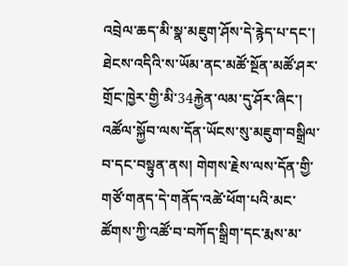འབྲེལ་ཆད་མི་སྣ་མཇུག་ཤོས་དེ་རྙེད་པ་དང་། ཐེངས་འདིའི་ས་ཡོམ་ནང་མཚོ་སྔོན་མཚོ་ཤར་གྲོང་ཁྱེར་གྱི་མི་34རྐྱེན་ལམ་དུ་ཤོར་ཞིང་། འཚོལ་སྐྱོབ་ལས་དོན་ཡོངས་སུ་མཇུག་བསྒྲིལ་བ་དང་བསྟུན་ནས། གེགས་རྗེས་ལས་དོན་གྱི་གཙོ་གནད་དེ་གནོད་འཚེ་ཕོག་པའི་མང་ཚོགས་ཀྱི་འཚོ་བ་བཀོད་སྒྲིག་དང་རྨས་མ་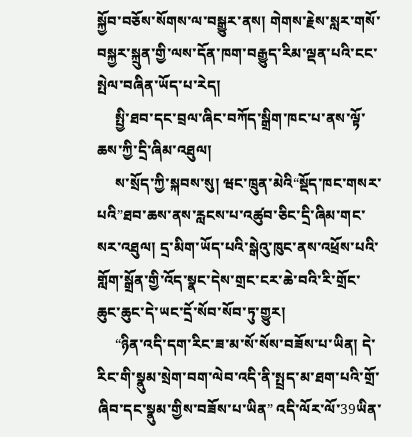སྐྱོབ་བཅོས་སོགས་ལ་བསྒྱུར་ནས། གེགས་རྗེས་སླར་གསོ་བསྐྱར་སྐྲུན་གྱི་ལས་དོན་ཁག་བརྒྱུད་རིམ་ལྡན་པའི་ངང་སྤེལ་བཞིན་ཡོད་པ་རེད།
     སྤྱི་ཐབ་དང་བྲལ་ཞིང་བཀོད་སྒྲིག་ཁང་པ་ནས་ལྟོ་ཆས་ཀྱི་དྲི་ཞིམ་འཐུལ།
     ས་སྲོད་ཀྱི་སྐབས་སུ། ཝང་ཁྲུན་མེའི“སྡོད་ཁང་གསར་པའི”ཐབ་ཆས་ནས་རླངས་པ་འཚུབ་ཅིང་དྲི་ཞིམ་གང་སར་འཐུལ། དྲ་མིག་ཡོད་པའི་སྒེའུ་ཁུང་ནས་འཕྲོས་པའི་གློག་སྒྲོན་གྱི་འོད་སྣང་དེས་གྲང་ངར་ཆེ་བའི་རི་གྲོང་ཆུང་ཆུང་དེ་ཡང་དྲོ་སོབ་སོབ་ཏུ་གྱུར།
     “ཉིན་འདི་དག་རིང་ཟ་མ་སོ་སོས་བཟོས་པ་ཡིན། དེ་རིང་གི་སྣུམ་སྲེག་བག་ལེབ་འདི་ནི་སྤྲད་མ་ཐག་པའི་གྲོ་ཞིབ་དང་སྣུམ་གྱིས་བཟོས་པ་ཡིན” འདི་ལོར་ལོ་39ཡིན་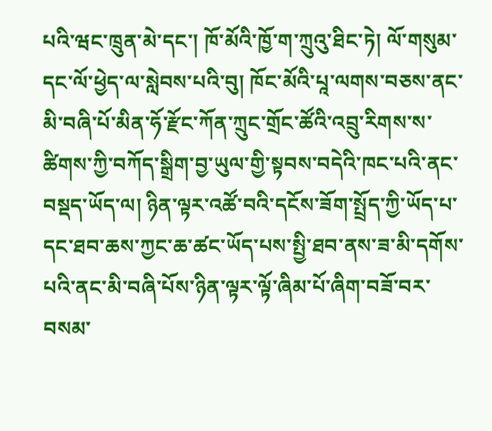པའི་ཝང་ཁྲུན་མེ་དང་། ཁོ་མོའི་ཁྱོ་ག་ཀྲུའུ་ཐིང་ཏེ། ལོ་གསུམ་དང་ལོ་ཕྱེད་ལ་སླེབས་པའི་བུ། ཁོང་མོའི་པཱ་ལགས་བཅས་ནང་མི་བཞི་པོ་མིན་ཧོ་རྫོང་ཀོན་ཀྲུང་གྲོང་ཚོའི་འབྲུ་རིགས་ས་ཚིགས་ཀྱི་བཀོད་སྒྲིག་བྱ་ཡུལ་གྱི་སྟབས་བདེའི་ཁང་པའི་ནང་བསྡད་ཡོད་ལ། ཉིན་ལྟར་འཚོ་བའི་དངོས་ཟོག་སྤྲོད་ཀྱི་ཡོད་པ་དང་ཐབ་ཆས་ཀྱང་ཆ་ཚང་ཡོད་པས་སྤྱི་ཐབ་ནས་ཟ་མི་དགོས་པའི་ནང་མི་བཞི་པོས་ཉིན་ལྟར་ལྟོ་ཞིམ་པོ་ཞིག་བཟོ་བར་བསམ་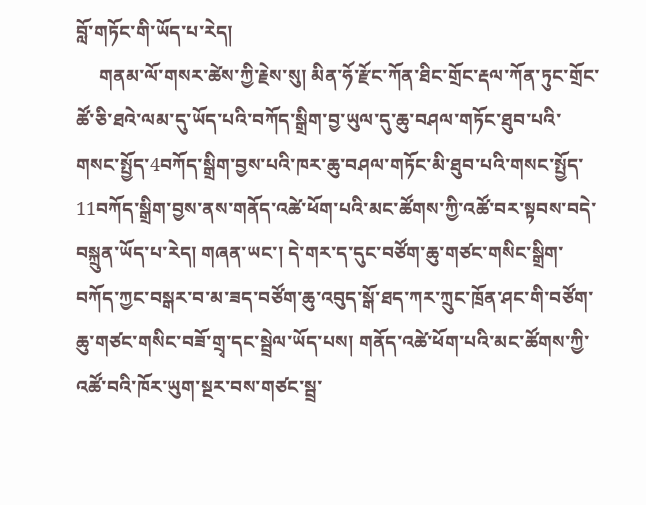བློ་གཏོང་གི་ཡོད་པ་རེད།
     གནམ་ལོ་གསར་ཚེས་ཀྱི་རྗེས་སུ། མིན་ཧོ་རྫོང་ཀོན་ཐིང་གྲོང་རྡལ་ཀོན་ཏུང་གྲོང་ཚོ་ཅི་ཐའེ་ལམ་དུ་ཡོད་པའི་བཀོད་སྒྲིག་བྱ་ཡུལ་དུ་ཆུ་བཤལ་གཏོང་ཐུབ་པའི་གསང་སྤྱོད་4བཀོད་སྒྲིག་བྱས་པའི་ཁར་ཆུ་བཤལ་གཏོང་མི་ཐུབ་པའི་གསང་སྤྱོད་11བཀོད་སྒྲིག་བྱས་ནས་གནོད་འཚེ་ཕོག་པའི་མང་ཚོགས་ཀྱི་འཚོ་བར་སྟབས་བདེ་བསྐྲུན་ཡོད་པ་རེད། གཞན་ཡང་། དེ་གར་ད་དུང་བཙོག་ཆུ་གཙང་གསིང་སྒྲིག་བཀོད་ཀྱང་བསྒར་བ་མ་ཟད་བཙོག་ཆུ་འབུད་སྒོ་ཐད་ཀར་ཀྲུང་ཁྲོན་ཤང་གི་བཙོག་ཆུ་གཙང་གསིང་བཟོ་གྲྭ་དང་སྦྲེལ་ཡོད་པས། གནོད་འཚེ་ཕོག་པའི་མང་ཚོགས་ཀྱི་འཚོ་བའི་ཁོར་ཡུག་སྔར་བས་གཙང་སྦྲ་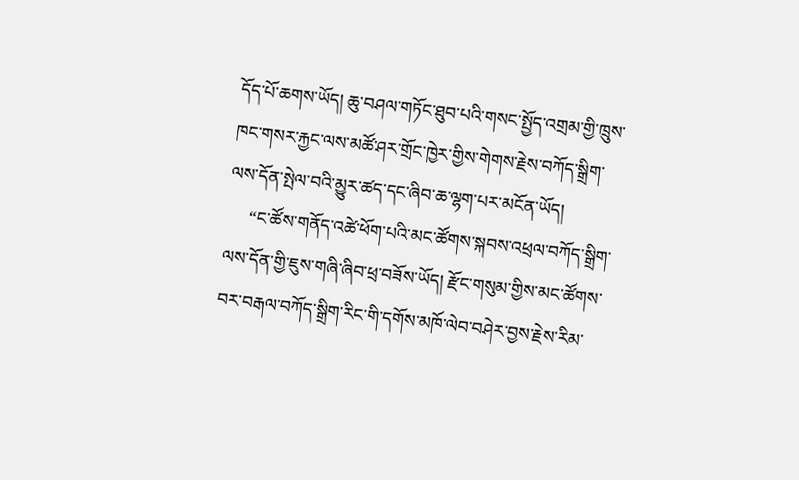དོད་པོ་ཆགས་ཡོད། ཆུ་བཤལ་གཏོང་ཐུབ་པའི་གསང་སྤྱོད་འགྲམ་གྱི་ཁྲུས་ཁང་གསར་རྐྱང་ལས་མཚོ་ཤར་གྲོང་ཁྱེར་གྱིས་གེགས་རྗེས་བཀོད་སྒྲིག་ལས་དོན་སྤེལ་བའི་མྱུར་ཚད་དང་ཞིབ་ཆ་ལྷག་པར་མངོན་ཡོད།
     “ང་ཚོས་གནོད་འཚེ་ཕོག་པའི་མང་ཚོགས་སྐབས་འཕྲལ་བཀོད་སྒྲིག་ལས་དོན་གྱི་ཇུས་གཞི་ཞིབ་ཕྲ་བཟོས་ཡོད། རྫོང་གསུམ་གྱིས་མང་ཚོགས་བར་བརྒལ་བཀོད་སྒྲིག་རིང་གི་དགོས་མཁོ་ལེབ་བཤེར་བྱས་རྗེས་རིམ་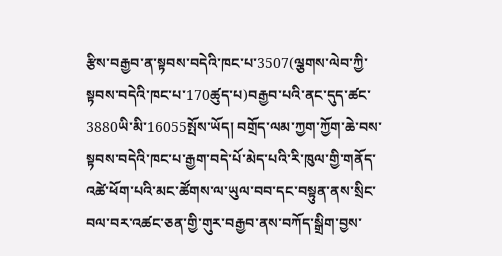རྩིས་བརྒྱབ་ན་སྟབས་བདེའི་ཁང་པ་3507(ལྕགས་ལེབ་ཀྱི་སྟབས་བདེའི་ཁང་པ་170ཚུད་པ)བརྒྱབ་པའི་ནང་དུད་ཚང་3880ཡི་མི་16055སྤོས་ཡོད། བགྲོད་ལམ་ཀྱག་ཀྱོག་ཆེ་བས་སྟབས་བདེའི་ཁང་པ་རྒྱག་བདེ་པོ་མེད་པའི་རི་ཁུལ་གྱི་གནོད་འཚེ་ཕོག་པའི་མང་ཚོགས་ལ་ཡུལ་བབ་དང་བསྟུན་ནས་སྲིང་བལ་བར་འཚང་ཅན་གྱི་གུར་བརྒྱབ་ནས་བཀོད་སྒྲིག་བྱས་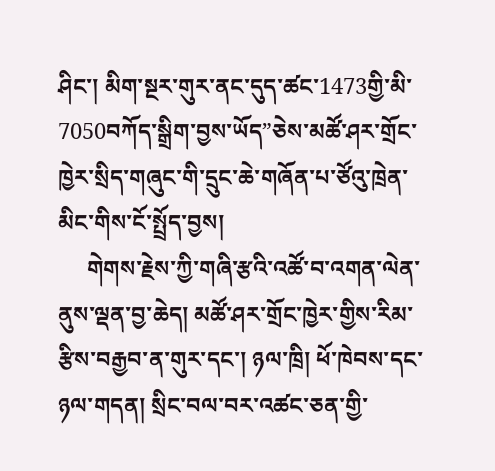ཤིང་། མིག་སྔར་གུར་ནང་དུད་ཚང་1473གྱི་མི་7050བཀོད་སྒྲིག་བྱས་ཡོད”ཅེས་མཚོ་ཤར་གྲོང་ཁྱེར་སྲིད་གཞུང་གི་དྲུང་ཆེ་གཞོན་པ་ཙོའུ་ཁྲེན་མིང་གིས་ངོ་སྤྲོད་བྱས།
     གེགས་རྗེས་ཀྱི་གཞི་རྩའི་འཚོ་བ་འགན་ལེན་ནུས་ལྡན་བྱ་ཆེད། མཚོ་ཤར་གྲོང་ཁྱེར་གྱིས་རིམ་རྩིས་བརྒྱབ་ན་གུར་དང་། ཉལ་ཁྲི། ཕོ་ཁེབས་དང་ཉལ་གདན། སྲིང་བལ་བར་འཚང་ཅན་གྱི་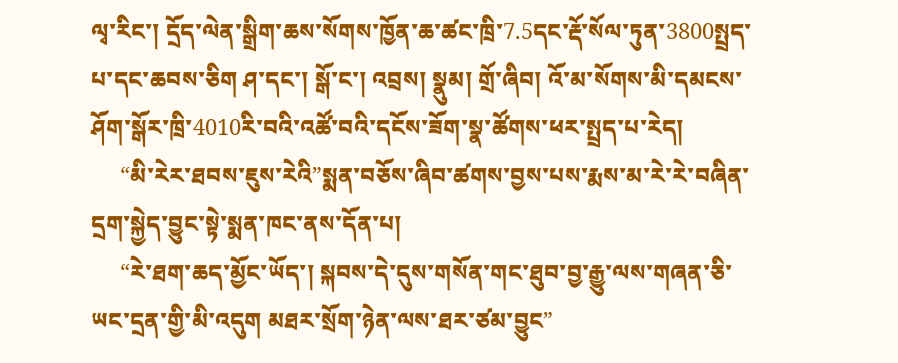ལྭ་རིང་། དྲོད་ལེན་སྒྲིག་ཆས་སོགས་ཁྱོན་ཆ་ཚང་ཁྲི་7.5དང་རྡོ་སོལ་ཏུན་3800སྤྲད་པ་དང་ཆབས་ཅིག ཤ་དང་། སྒོ་ང་། འབྲས། སྣུམ། གྲོ་ཞིབ། འོ་མ་སོགས་མི་དམངས་ཤོག་སྒོར་ཁྲི་4010རི་བའི་འཚོ་བའི་དངོས་ཟོག་སྣ་ཚོགས་ཕར་སྤྲད་པ་རེད།
     “མི་རེར་ཐབས་ཇུས་རེའི”སྨན་བཅོས་ཞིབ་ཚགས་བྱས་པས་རྨས་མ་རེ་རེ་བཞིན་དྲག་སྐྱེད་བྱུང་སྟེ་སྨན་ཁང་ནས་དོན་པ།
     “རེ་ཐག་ཆད་མྱོང་ཡོད་། སྐབས་དེ་དུས་གསོན་གང་ཐུབ་བྱ་རྒྱུ་ལས་གཞན་ཅི་ཡང་དྲན་གྱི་མི་འདུག མཐར་སྲོག་ཉེན་ལས་ཐར་ཙམ་བྱུང”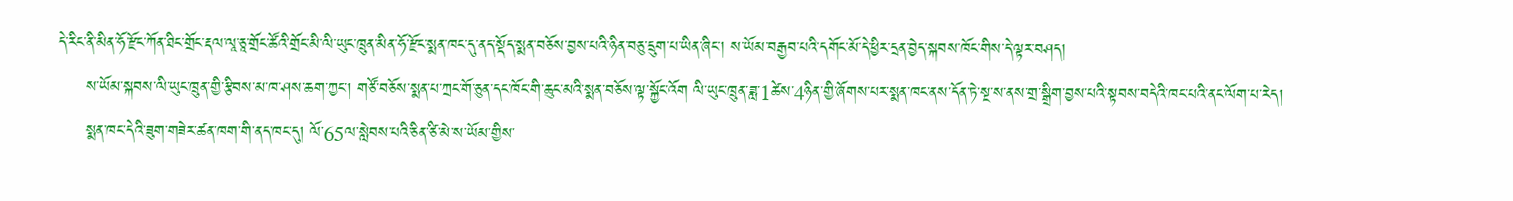དེ་རིང་ནི་མིན་ཧོ་རྫོང་ཀོན་ཐིང་གྲོང་རྡལ་ལཱ་ཅཱ་གྲོང་ཚོའི་གྲོང་མི་ལི་ཡུང་ཁྲུན་མིན་ཧོ་རྫོང་སྨན་ཁང་དུ་ནད་སྡོད་སྨན་བཅོས་བྱས་པའི་ཉིན་བཅུ་དྲུག་པ་ཡིན་ཞིང་། ས་ཡོམ་བརྒྱབ་པའི་དགོང་མོ་དེ་ཕྱིར་དྲན་བྱེད་སྐབས་ཁོང་གིས་དེ་ལྟར་བཤད།
     ས་ཡོམ་སྐབས་ལི་ཡུང་ཁྲུན་གྱི་རྩིབས་མ་ཁ་ཤས་ཆག་ཀྱང་། གཙོ་བཅོས་སྨན་པ་ཀྲང་གོ་ཅུན་དང་ཁོང་གི་ཆུང་མའི་སྨན་བཅོས་ལྟ་སྐྱོང་འོག ལི་ཡུང་ཁྲུན་ཟླ་1ཚེས་4ཉིན་གྱི་ཞོགས་པར་སྨན་ཁང་ནས་དོན་ཏེ་སྔ་ས་ནས་གྲ་སྒྲིག་བྱས་པའི་སྟབས་བདེའི་ཁང་པའི་ནང་ལོག་པ་རེད།
     སྨན་ཁང་དེའི་ཟུག་གཟེར་ཚན་ཁག་གི་ནད་ཁང་དུ། ལོ་65ལ་སླེབས་པའི་ཅིན་ཙི་མེ་ས་ཡོམ་གྱིས་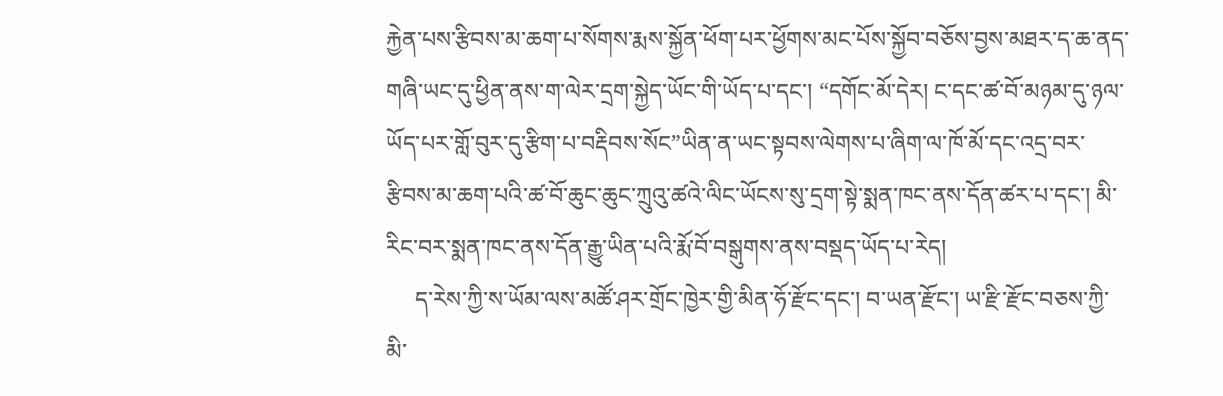རྐྱེན་པས་རྩིབས་མ་ཆག་པ་སོགས་རྨས་སྐྱོན་ཕོག་པར་ཕྱོགས་མང་པོས་སྐྱོབ་བཅོས་བྱས་མཐར་ད་ཆ་ནད་གཞི་ཡང་དུ་ཕྱིན་ནས་ག་ལེར་དྲག་སྐྱེད་ཡོང་གི་ཡོད་པ་དང་། “དགོང་མོ་དེར། ང་དང་ཚ་བོ་མཉམ་དུ་ཉལ་ཡོད་པར་གློ་བུར་དུ་རྩིག་པ་བརྡིབས་སོང”ཡིན་ན་ཡང་སྟབས་ལེགས་པ་ཞིག་ལ་ཁོ་མོ་དང་འདྲ་བར་རྩིབས་མ་ཆག་པའི་ཚ་བོ་ཆུང་ཆུང་ཀྲུའུ་ཚའེ་ལིང་ཡོངས་སུ་དྲག་སྟེ་སྨན་ཁང་ནས་དོན་ཚར་པ་དང་། མི་རིང་བར་སྨན་ཁང་ནས་དོན་རྒྱུ་ཡིན་པའི་རྨོ་བོ་བསྒུགས་ནས་བསྡད་ཡོད་པ་རེད།
     ད་རེས་ཀྱི་ས་ཡོམ་ལས་མཚོ་ཤར་གྲོང་ཁྱེར་གྱི་མིན་ཧོ་རྫོང་དང་། བ་ཡན་རྫོང་། ཡ་རྫི་རྫོང་བཅས་ཀྱི་མི་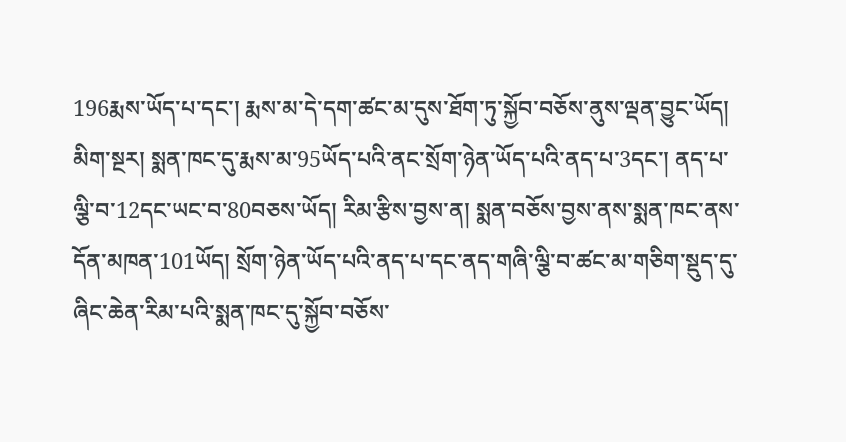196རྨས་ཡོད་པ་དང་། རྨས་མ་དེ་དག་ཚང་མ་དུས་ཐོག་ཏུ་སྐྱོབ་བཅོས་ནུས་ལྡན་བྱུང་ཡོད། མིག་སྔར། སྨན་ཁང་དུ་རྨས་མ་95ཡོད་པའི་ནང་སྲོག་ཉེན་ཡོད་པའི་ནད་པ་3དང་། ནད་པ་ལྕི་བ་12དང་ཡང་བ་80བཅས་ཡོད། རིམ་རྩིས་བྱས་ན། སྨན་བཅོས་བྱས་ནས་སྨན་ཁང་ནས་དོན་མཁན་101ཡོད། སྲོག་ཉེན་ཡོད་པའི་ནད་པ་དང་ནད་གཞི་ལྕི་བ་ཚང་མ་གཅིག་སྡུད་དུ་ཞིང་ཆེན་རིམ་པའི་སྨན་ཁང་དུ་སྐྱོབ་བཅོས་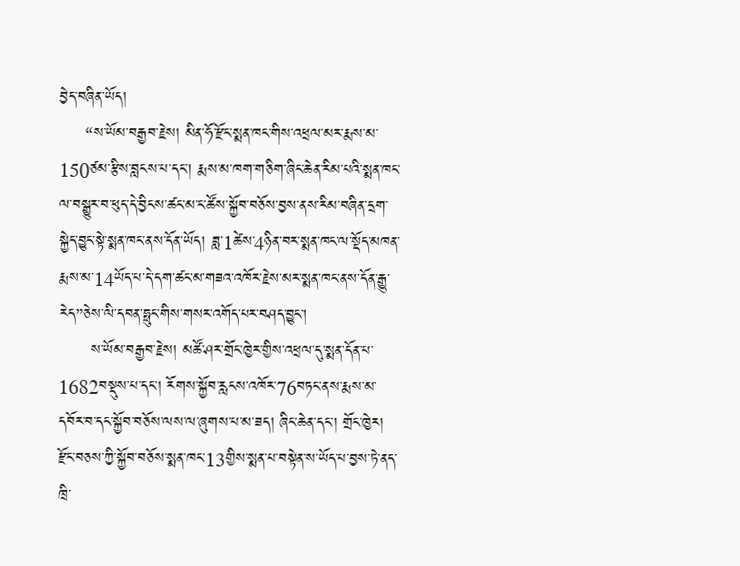བྱེད་བཞིན་ཡོད།
     “ས་ཡོམ་བརྒྱབ་རྗེས། མིན་ཧོ་རྫོང་སྨན་ཁང་གིས་འཕྲལ་མར་རྨས་མ་150ཙམ་རྩིས་བླངས་པ་དང། རྨས་མ་ཁག་གཅིག་ཞིང་ཆེན་རིམ་པའི་སྨན་ཁང་ལ་བསྒྱུར་བ་ཕུད་དེ་བྱིངས་ཚང་མ་ང་ཚོས་སྐྱོབ་བཅོས་བྱས་ནས་རིམ་བཞིན་དྲག་སྐྱེད་བྱུང་སྟེ་སྨན་ཁང་ནས་དོན་ཡོད། ཟླ་1ཚེས་4ཉིན་བར་སྨན་ཁང་ལ་སྡོད་མཁན་རྨས་མ་14ཡོད་པ་དེ་དག་ཚང་མ་གཟའ་འཁོར་རྗེས་མར་སྨན་ཁང་ནས་དོན་རྒྱུ་རེད”ཅེས་ལི་དབན་ཧྥུང་གིས་གསར་འགོད་པར་བཤད་བྱུང་།
      ས་ཡོམ་བརྒྱབ་རྗེས། མཚོ་ཤར་གྲོང་ཁྱེར་གྱིས་འཕྲལ་དུ་སྨན་དོན་པ་1682བསྡུས་པ་དང་། རོགས་སྐྱོབ་རླངས་འཁོར་76བཏང་ནས་རྨས་མ་དབོར་བ་དང་སྐྱོབ་བཅོས་ལས་ལ་ཞུགས་པ་མ་ཟད། ཞིང་ཆེན་དང་། གྲོང་ཁྱེར། རྫོང་བཅས་ཀྱི་སྐྱོབ་བཅོས་སྨན་ཁང་13གྱིས་སྨན་པ་བསྟེན་ས་ཡོད་པ་བྱས་ཏེ་ནད་ཁྲི་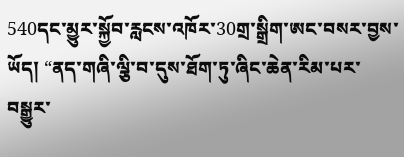540དང་མྱུར་སྐྱོབ་རླངས་འཁོར་30གྲ་སྒྲིག་ཨང་བསར་བྱས་ཡོད། “ནད་གཞི་ལྕི་བ་དུས་ཐོག་ཏུ་ཞིང་ཆེན་རིམ་པར་བསྒྱུར་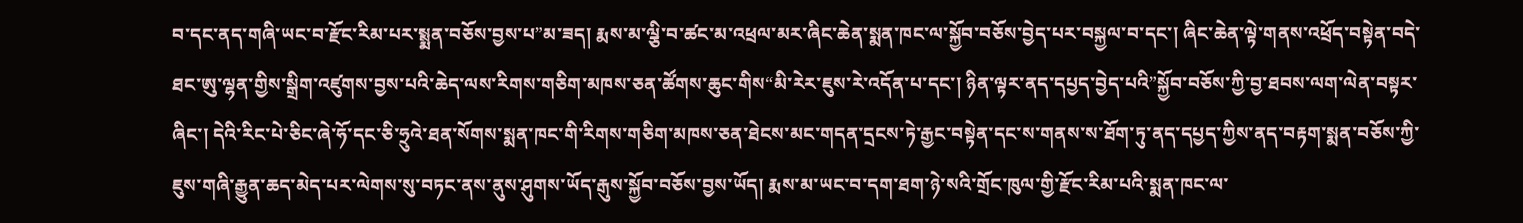བ་དང་ནད་གཞི་ཡང་བ་རྫོང་རིམ་པར་སྶྨན་བཅོས་བྱས་པ”མ་ཟད། རྨས་མ་ལྕི་བ་ཚང་མ་འཕྲལ་མར་ཞིང་ཆེན་སྨན་ཁང་ལ་སྐྱོབ་བཅོས་བྱེད་པར་བསྐྱལ་བ་དང་། ཞིང་ཆེན་ལྟེ་གནས་འཕྲོད་བསྟེན་བདེ་ཐང་ཨུ་ལྷན་གྱིས་སྒྲིག་འཛུགས་བྱས་པའི་ཆེད་ལས་རིགས་གཅིག་མཁས་ཅན་ཚོགས་ཆུང་གིས“མི་རེར་ཇུས་རེ་འདོན་པ་དང་། ཉིན་ལྟར་ནད་དཔྱད་བྱེད་པའི”སྐྱོབ་བཅོས་ཀྱི་བྱ་ཐབས་ལག་ལེན་བསྟར་ཞིང་། དེའི་རིང་པེ་ཅིང་ཞེ་ཧོ་དང་ཅི་ཧྲུའེ་ཐན་སོགས་སྨན་ཁང་གི་རིགས་གཅིག་མཁས་ཅན་ཐེངས་མང་གདན་དྲངས་ཏེ་རྒྱང་བསྟེན་དང་ས་གནས་ས་ཐོག་ཏུ་ནད་དཔྱད་ཀྱིས་ནད་བརྟག་སྨན་བཅོས་ཀྱི་ཇུས་གཞི་རྒྱུན་ཆད་མེད་པར་ལེགས་སུ་བཏང་ནས་ནུས་ཤུགས་ཡོད་རྒུས་སྐྱོབ་བཅོས་བྱས་ཡོད། རྨས་མ་ཡང་བ་དག་ཐག་ཉེ་སའི་གྲོང་ཁུལ་གྱི་རྫོང་རིམ་པའི་སྨན་ཁང་ལ་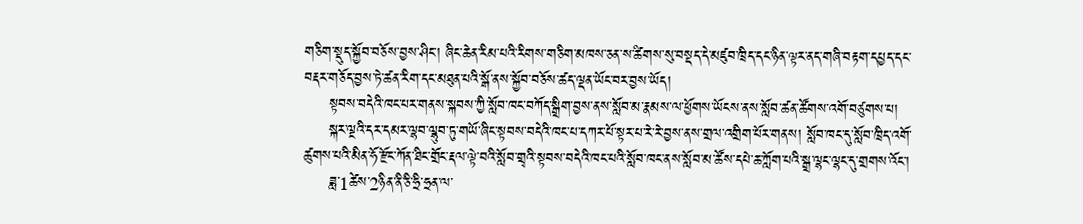གཅིག་སྡུད་སྐྱོབ་བཅོས་བྱས་ཤིང་། ཞིང་ཆེན་རིམ་པའི་རིགས་གཅིག་མཁས་ཅན་ས་ཚིགས་སུ་བསྡད་དེ་མཛུབ་ཁྲིད་དང་ཉིན་ལྟར་ནད་གཞི་བརྟག་དཔྱད་དང་བརྡར་གཅོད་བྱས་ཏེ་ཚན་རིག་དང་མཐུན་པའི་སྒོ་ནས་སྐྱོབ་བཅོས་ཚད་ལྡན་ཡོང་བར་བྱས་ཡོད།
     སྟབས་བདེའི་ཁང་པར་གནས་སྐབས་ཀྱི་སློབ་ཁང་བཀོད་སྒྲིག་བྱས་ནས་སློབ་མ་རྣམས་ལ་ཕྱོགས་ཡོངས་ནས་སློབ་ཚན་ཚོགས་འགོ་བཙུགས་པ།
     སྐར་ལྔའི་དར་དམར་ལྷབ་ལྷུབ་ཏུ་གཡོ་ཞིང་སྟབས་བདེའི་ཁང་པ་དཀར་པོ་སྟར་པ་རེ་རེ་བྱས་ནས་གྲལ་འགྲིག་པོར་གནས། སློབ་ཁང་དུ་སློབ་ཁྲིད་འགོ་ཚུགས་པའི་མིན་ཧོ་རྫོང་ཀོན་ཐིང་གྲོང་རྡལ་ལྟེ་བའི་སློབ་གྲྭའི་སྟབས་བདེའི་ཁང་པའི་སློབ་ཁང་ནས་སློབ་མ་ཚོས་དཔེ་ཆ་ཀློག་པའི་སྒྲ་ལྷང་ལྷང་དུ་གྲགས་འོང་།
     ཟླ་1ཚེས་2ཉིན་ནི་ཅི་ཧྲི་ཧྲན་ལ་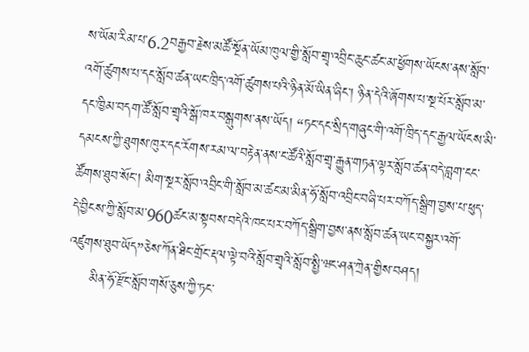ས་ཡོམ་རིམ་པ་6.2བརྒྱབ་རྗེས་མཚོ་སྔོན་ཡོམ་ཁུལ་གྱི་སློབ་གྲྭ་འབྲིང་ཆུང་ཚང་མ་ཕྱོགས་ཡོངས་ནས་སློབ་འགོ་ཚུགས་པ་དང་སློབ་ཚན་ཡང་ཁྲིད་འགོ་ཚུགས་པའི་ཉིན་མོ་ཡིན་ཞིང་། ཉིན་དེའི་ཞོགས་པ་སྔ་པོར་སློབ་མ་དང་ཁྱིམ་བདག་ཚོ་སློབ་གྲྭའི་སྒོ་ཁར་བསྒུགས་ནས་ཡོད། “ཏང་དང་སྲིད་གཞུང་གི་འགོ་ཁྲིད་དང་རྒྱལ་ཡོངས་མི་དམངས་ཀྱི་ཐུགས་ཁུར་དང་རོགས་རམ་ལ་བརྟེན་ནས་ང་ཚོའི་སློབ་གྲྭ་རྒྱུན་གཏན་ལྟར་སློབ་ཚན་བདེ་བླག་ངང་ཚོགས་ཐུབ་སོང་། མིག་སྔར་སློབ་འབྲིང་གི་སློབ་མ་ཚང་མ་མིན་ཧོ་སློབ་འབྲིང་བཞི་པར་བཀོད་སྒྲིག་བྱས་པ་ཕུད་དེ་བྱིངས་ཀྱི་སློབ་མ་960ཚང་མ་སྟབས་བདེའི་ཁང་པར་བཀོད་སྒྲིག་བྱས་ནས་སློབ་ཚན་ཡང་བསྐྱར་འགོ་འཛུགས་ཐུབ་ཡོད”ཅེས་ཀོན་ཐིང་གྲོང་རྡལ་ལྟེ་བའི་སློབ་གྲྭའི་སློབ་སྤྱི་ཝང་ཤན་ཀྲེན་གྱིས་བཤད།
     མིན་ཧོ་རྫོང་སློབ་གསོ་ཅུས་ཀྱི་ཏང་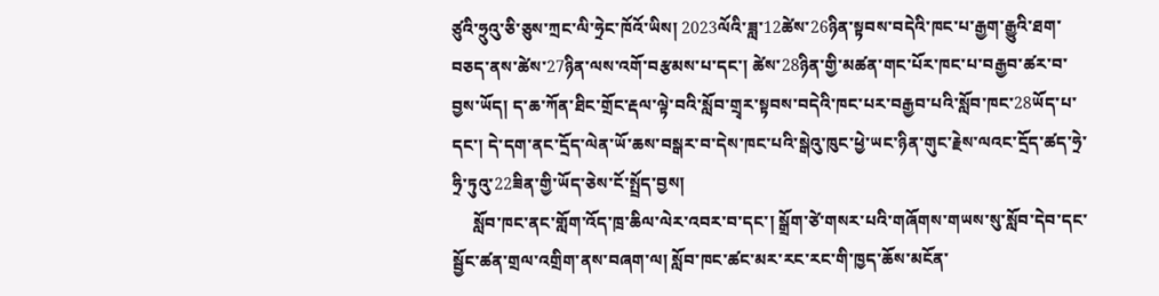ཙུའི་ཧྲུའུ་ཅི་ཅུས་ཀྲང་ལི་ཧྲེང་ཁོའོ་ཡིས། 2023ལོའི་ཟླ་12ཚེས་26ཉིན་སྟབས་བདེའི་ཁང་པ་རྒྱག་རྒྱུའི་ཐག་བཅད་ནས་ཚེས་27ཉིན་ལས་འགོ་བརྩམས་པ་དང་། ཚེས་28ཉིན་གྱི་མཚན་གང་པོར་ཁང་པ་བརྒྱབ་ཚར་བ་བྱས་ཡོད། ད་ཆ་ཀོན་ཐིང་གྲོང་རྡལ་ལྟེ་བའི་སློབ་གྲྭར་སྟབས་བདེའི་ཁང་པར་བརྒྱབ་པའི་སློབ་ཁང་28ཡོད་པ་དང་། དེ་དག་ནང་དྲོད་ལེན་ཡོ་ཆས་བསྒར་བ་དེས་ཁང་པའི་སྒེའུ་ཁུང་ཕྱེ་ཡང་ཉིན་གུང་རྗེས་ལའང་དྲོད་ཚད་ཧྲེ་ཧྲི་ཏུའུ་22ཟིན་གྱི་ཡོད་ཅེས་ངོ་སྤྲོད་བྱས།
     སློབ་ཁང་ནང་གློག་འོད་ཁྲ་ཆིལ་ལེར་འབར་བ་དང་། སྒྲོག་ཙེ་གསར་པའི་གཞོགས་གཡས་སུ་སློབ་དེབ་དང་སྦྱོང་ཚན་གྲལ་འགྲིག་ནས་བཞག་ལ། སློབ་ཁང་ཚང་མར་རང་རང་གི་ཁྱད་ཆོས་མངོན་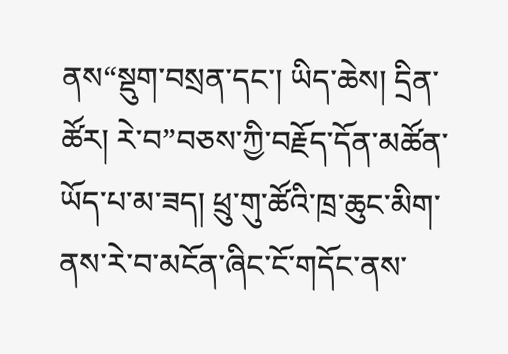ནས“སྡུག་བསྲན་དང་། ཡིད་ཆེས། དྲིན་ཚོར། རེ་བ”བཅས་ཀྱི་བརྗོད་དོན་མཚོན་ཡོད་པ་མ་ཟད། ཕྲུ་གུ་ཚོའི་ཁྲ་ཆུང་མིག་ནས་རེ་བ་མངོན་ཞིང་ངོ་གདོང་ནས་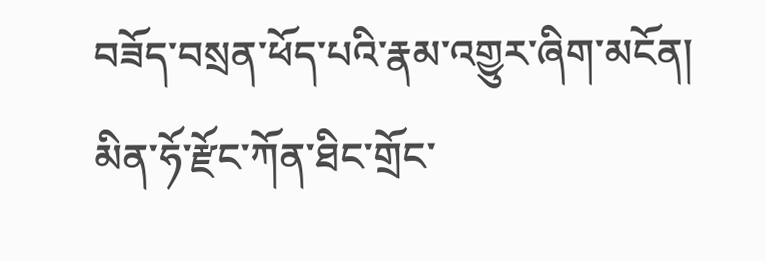བཟོད་བསྲན་ཕོད་པའི་རྣམ་འགྱུར་ཞིག་མངོན། མིན་ཧོ་རྫོང་ཀོན་ཐིང་གྲོང་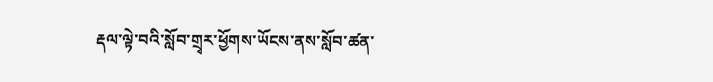རྡལ་ལྟེ་བའི་སློབ་གྲྭར་ཕྱོགས་ཡོངས་ནས་སློབ་ཚན་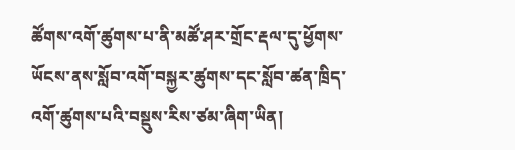ཚོགས་འགོ་ཚུགས་པ་ནི་མཚོ་ཤར་གྲོང་རྡལ་དུ་ཕྱོགས་ཡོངས་ནས་སློབ་འགོ་བསྐྱར་ཚུགས་དང་སློབ་ཚན་ཁྲིད་འགོ་ཚུགས་པའི་བསྡུས་རིས་ཙམ་ཞིག་ཡིན།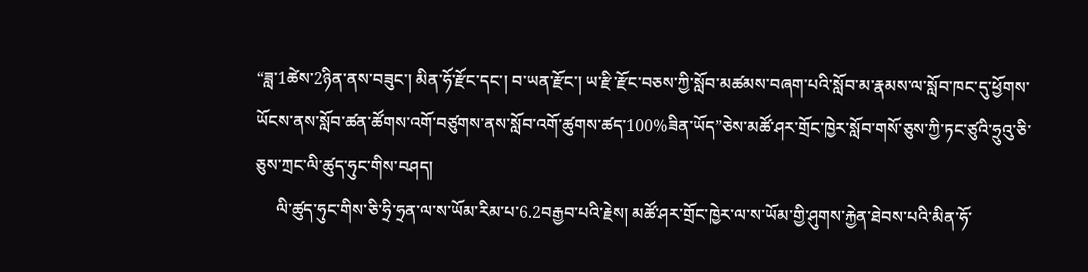“ཟླ་1ཚེས་2ཉིན་ནས་བཟུང་། མིན་ཧོ་རྫོང་དང་། བ་ཡན་རྫོང་། ཡ་རྫི་རྫོང་བཅས་ཀྱི་སློབ་མཚམས་བཞག་པའི་སློབ་མ་རྣམས་ལ་སློབ་ཁང་དུ་ཕྱོགས་ཡོངས་ནས་སློབ་ཚན་ཚོགས་འགོ་བཙུགས་ནས་སློབ་འགོ་ཚུགས་ཚད་100%ཟིན་ཡོད”ཅེས་མཚོ་ཤར་གྲོང་ཁྱེར་སློབ་གསོ་ཅུས་ཀྱི་ཏང་ཙུའི་ཧྲུའུ་ཅི་ཅུས་ཀྲང་ལི་ཚུད་ཧུང་གིས་བཤད།
     ལི་ཚུད་ཧུང་གིས་ཅི་ཧྲི་ཧྲན་ལ་ས་ཡོམ་རིམ་པ་6.2བརྒྱབ་པའི་རྗེས། མཚོ་ཤར་གྲོང་ཁྱེར་ལ་ས་ཡོམ་གྱི་ཤུགས་རྐྱེན་ཐེབས་པའི་མིན་ཧོ་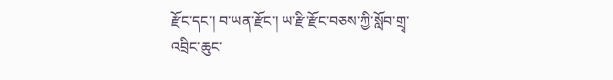རྫོང་དང་། བ་ཡན་རྫོང་། ཡ་རྫི་རྫོང་བཅས་ཀྱི་སློབ་གྲྭ་འབྲིང་ཆུང་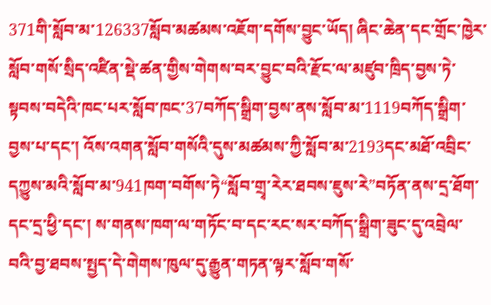371གི་སློབ་མ་126337སློབ་མཚམས་འཇོག་དགོས་བྱུང་ཡོད། ཞིང་ཆེན་དང་གྲོང་ཁྱེར་སློབ་གསོ་སྲིད་འཛིན་སྡེ་ཚན་གྱིས་གེགས་བར་བྱུང་བའི་རྫོང་ལ་མཛུབ་ཁྲིད་བྱས་ཏེ་སྟབས་བདེའི་ཁང་པར་སློབ་ཁང་37བཀོད་སྒྲིག་བྱས་ནས་སློབ་མ་1119བཀོད་སྒྲིག་བྱས་པ་དང་། འོས་འགན་སློབ་གསོའི་དུས་མཚམས་ཀྱི་སློབ་མ་2193དང་མཐོ་འབྲིང་དཀྱུས་མའི་སློབ་མ་941ཁག་བགོས་ཏེ“སློབ་གྲྭ་རེར་ཐབས་ཇུས་རེ”བཏོན་ནས་དྲ་ཐོག་དང་དྲ་ཕྱི་དང་། ས་གནས་ཁག་ལ་གཏོང་བ་དང་རང་སར་བཀོད་སྒྲིག་ཟུང་དུ་འབྲེལ་བའི་བྱ་ཐབས་སྤྱད་དེ་གེགས་ཁུལ་དུ་རྒྱུན་གཏན་ལྟར་སློབ་གསོ་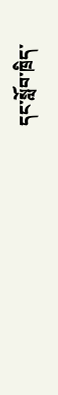དང་སློབ་ཁྲིད་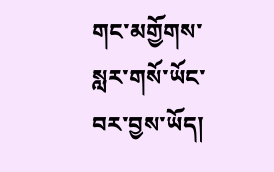གང་མགྱོགས་སླར་གསོ་ཡོང་བར་བྱས་ཡོད།